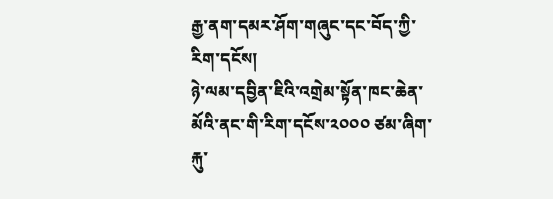རྒྱ་ནག་དམར་ཤོག་གཞུང་དང་བོད་ཀྱི་རིག་དངོས།
ཉེ་ལམ་དབྱིན་ཇིའི་འགྲེམ་སྟོན་ཁང་ཆེན་མོའི་ནང་གི་རིག་དངོས་༢༠༠༠ ཙམ་ཞིག་རྐུ་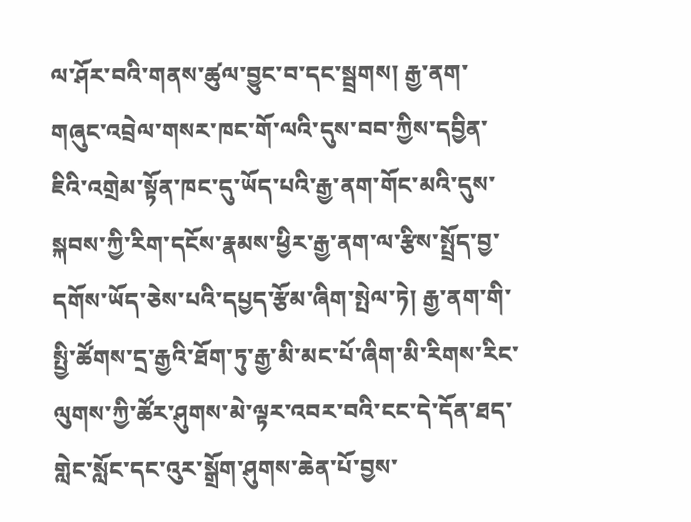ལ་ཤོར་བའི་གནས་ཚུལ་བྱུང་བ་དང་སྦྲགས། རྒྱ་ནག་གཞུང་འབྲེལ་གསར་ཁང་གོ་ལའི་དུས་བབ་ཀྱིས་དབྱིན་ཇིའི་འགྲེམ་སྟོན་ཁང་དུ་ཡོད་པའི་རྒྱ་ནག་གོང་མའི་དུས་སྐབས་ཀྱི་རིག་དངོས་རྣམས་ཕྱིར་རྒྱ་ནག་ལ་རྩིས་སྤྲོད་བྱ་དགོས་ཡོད་ཅེས་པའི་དཔྱད་རྩོམ་ཞིག་སྤེལ་ཏེ། རྒྱ་ནག་གི་སྤྱི་ཚོགས་དྲ་རྒྱའི་ཐོག་ཏུ་རྒྱ་མི་མང་པོ་ཞིག་མི་རིགས་རིང་ལུགས་ཀྱི་ཚོར་ཤུགས་མེ་ལྟར་འབར་བའི་ངང་དེ་དོན་ཐད་གླེང་སློང་དང་འུར་སྒྲོག་ཤུགས་ཆེན་པོ་བྱས་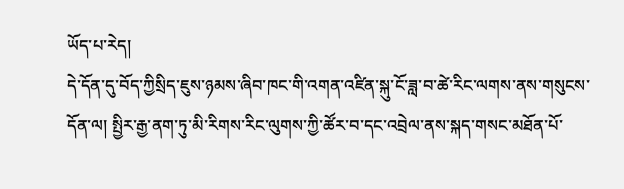ཡོད་པ་རེད།
དེ་དོན་དུ་བོད་ཀྱིསྲིད་ཇུས་ཉམས་ཞིབ་ཁང་གི་འགན་འཛིན་སྐུ་ངོ་ཟླ་བ་ཚེ་རིང་ལགས་ནས་གསུངས་དོན་ལ། སྤྱིར་རྒྱ་ནག་ཏུ་མི་རིགས་རིང་ལུགས་ཀྱི་ཚོར་བ་དང་འབྲེལ་ནས་སྐད་གསང་མཐོན་པོ་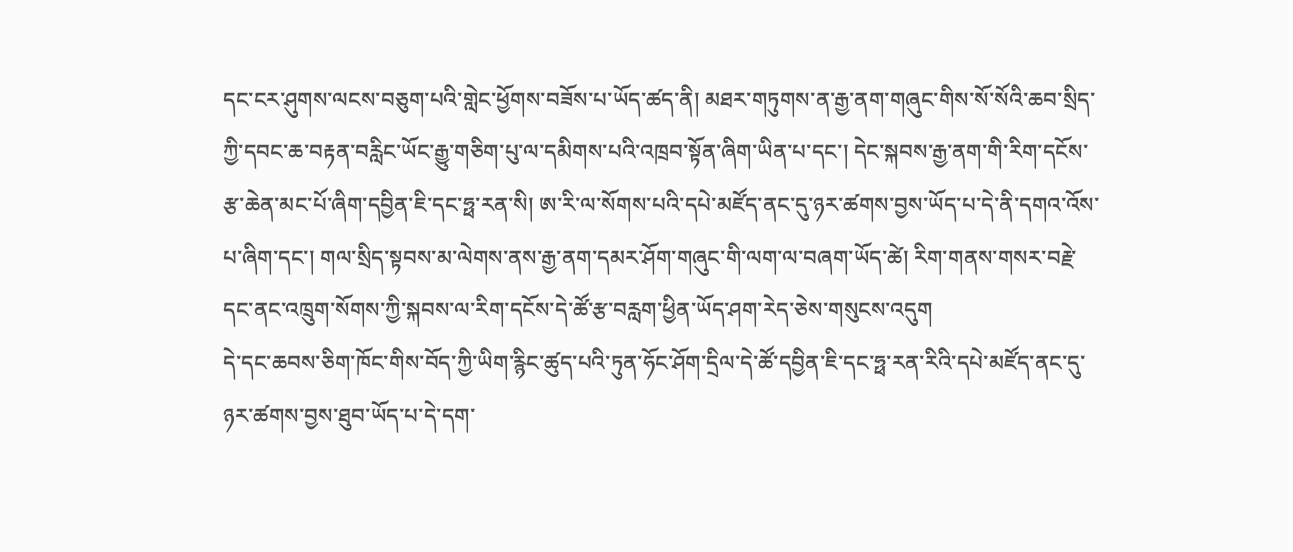དང་ངར་ཤུགས་ལངས་བཅུག་པའི་གླེང་ཕྱོགས་བཟོས་པ་ཡོད་ཚད་ནི། མཐར་གཏུགས་ན་རྒྱ་ནག་གཞུང་གིས་སོ་སོའི་ཆབ་སྲིད་ཀྱི་དབང་ཆ་བརྟན་བརླིང་ཡོང་རྒྱུ་གཅིག་པུ་ལ་དམིགས་པའི་འཁྲབ་སྟོན་ཞིག་ཡིན་པ་དང་། དེང་སྐབས་རྒྱ་ནག་གི་རིག་དངོས་རྩ་ཆེན་མང་པོ་ཞིག་དབྱིན་ཇི་དང་ཧྥ་རན་སི། ཨ་རི་ལ་སོགས་པའི་དཔེ་མཛོད་ནང་དུ་ཉར་ཚགས་བྱས་ཡོད་པ་དེ་ནི་དགའ་འོས་པ་ཞིག་དང་། གལ་སྲིད་སྟབས་མ་ལེགས་ནས་རྒྱ་ནག་དམར་ཤོག་གཞུང་གི་ལག་ལ་བཞག་ཡོད་ཚེ། རིག་གནས་གསར་བརྗེ་དང་ནང་འཁྲུག་སོགས་ཀྱི་སྐབས་ལ་རིག་དངོས་དེ་ཚོ་རྩ་བརླག་ཕྱིན་ཡོད་ཤག་རེད་ཅེས་གསུངས་འདུག
དེ་དང་ཆབས་ཅིག་ཁོང་གིས་བོད་ཀྱི་ཡིག་རྙིང་ཚུད་པའི་ཏུན་ཧོང་ཤོག་དྲིལ་དེ་ཚོ་དབྱིན་ཇི་དང་ཧྥ་རན་རིའི་དཔེ་མཛོད་ནང་དུ་ཉར་ཚགས་བྱས་ཐུབ་ཡོད་པ་དེ་དག་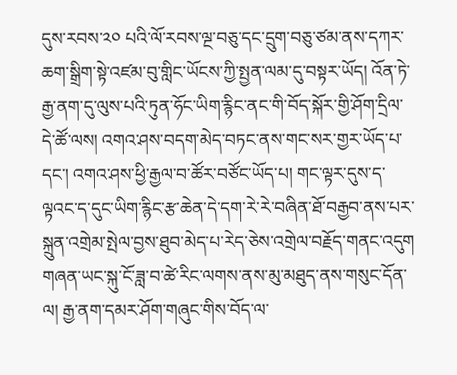དུས་རབས་༢༠ པའི་ལོ་རབས་ལྔ་བཅུ་དང་དྲུག་བཅུ་ཙམ་ནས་དཀར་ཆག་སྒྲིག་སྟེ་འཛམ་བུ་གླིང་ཡོངས་ཀྱི་སྤྱན་ལམ་དུ་བསྟར་ཡོད། འོན་ཏེ་རྒྱ་ནག་དུ་ལུས་པའི་ཏུན་ཧོང་ཡིག་རྙིང་ནང་གི་བོད་སྐོར་གྱི་ཤོག་དྲིལ་དེ་ཚོ་ལས། འགའ་ཤས་བདག་མེད་བཏང་ནས་གང་སར་གྱར་ཡོད་པ་དང་། འགའ་ཤས་ཕྱི་རྒྱལ་བ་ཚོར་བཙོང་ཡོད་པ། གང་ལྟར་དུས་ད་ལྟའང་ད་དུང་ཡིག་རྙིང་རྩ་ཆེན་དེ་དག་རེ་རེ་བཞིན་ཐོ་བརྒྱབ་ནས་པར་སྐྲུན་འགྲེམ་སྤེལ་བྱས་ཐུབ་མེད་པ་རེད་ཅེས་འགྲེལ་བརྗོད་གནང་འདུག
གཞན་ཡང་སྐུ་ངོ་ཟླ་བ་ཚེ་རིང་ལགས་ནས་མུ་མཐུད་ནས་གསུང་དོན་ལ། རྒྱ་ནག་དམར་ཤོག་གཞུང་གིས་བོད་ལ་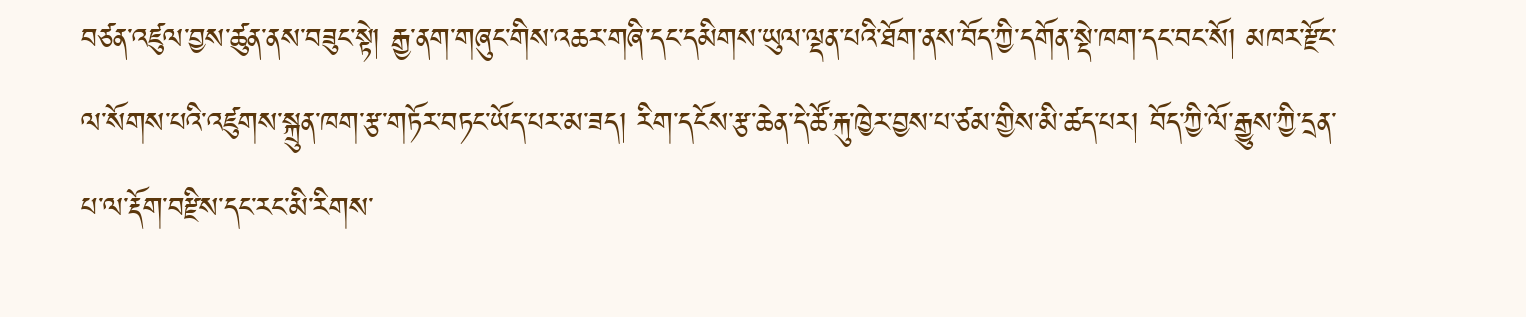བཙན་འཛུལ་བྱས་ཚུན་ནས་བཟུང་སྟེ། རྒྱ་ནག་གཞུང་གིས་འཆར་གཞི་དང་དམིགས་ཡུལ་ལྡན་པའི་ཐོག་ནས་བོད་ཀྱི་དགོན་སྡེ་ཁག་དང་བང་སོ། མཁར་རྫོང་ལ་སོགས་པའི་འཛུགས་སྐྲུན་ཁག་རྩ་གཏོར་བཏང་ཡོད་པར་མ་ཟད། རིག་དངོས་རྩ་ཆེན་དེ་ཚོ་རྐུ་ཁྱེར་བྱས་པ་ཙམ་གྱིས་མི་ཚད་པར། བོད་ཀྱི་ལོ་རྒྱུས་ཀྱི་དྲན་པ་ལ་རྡོག་བརྫིས་དང་རང་མི་རིགས་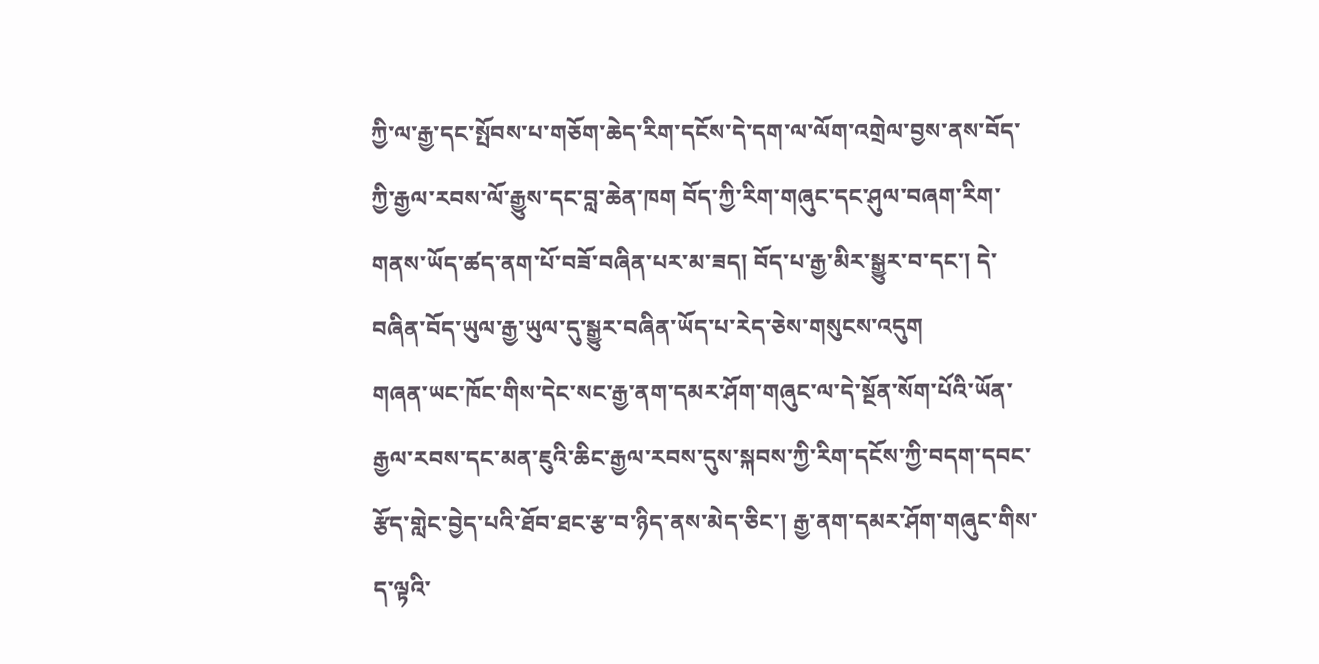ཀྱི་ལ་རྒྱ་དང་སྤོབས་པ་གཅོག་ཆེད་རིག་དངོས་དེ་དག་ལ་ལོག་འགྲེལ་བྱས་ནས་བོད་ཀྱི་རྒྱལ་རབས་ལོ་རྒྱུས་དང་བླ་ཆེན་ཁག བོད་ཀྱི་རིག་གཞུང་དང་ཤུལ་བཞག་རིག་གནས་ཡོད་ཚད་ནག་པོ་བཟོ་བཞིན་པར་མ་ཟད། བོད་པ་རྒྱ་མིར་སྒྱུར་བ་དང་། དེ་བཞིན་བོད་ཡུལ་རྒྱ་ཡུལ་དུ་སྒྱུར་བཞིན་ཡོད་པ་རེད་ཅེས་གསུངས་འདུག
གཞན་ཡང་ཁོང་གིས་དེང་སང་རྒྱ་ནག་དམར་ཤོག་གཞུང་ལ་དེ་སྔོན་སོག་པོའི་ཡོན་རྒྱལ་རབས་དང་མན་ཇུའི་ཆིང་རྒྱལ་རབས་དུས་སྐབས་ཀྱི་རིག་དངོས་ཀྱི་བདག་དབང་རྩོད་གླེང་བྱེད་པའི་ཐོབ་ཐང་རྩ་བ་ཉིད་ནས་མེད་ཅིང་། རྒྱ་ནག་དམར་ཤོག་གཞུང་གིས་ད་ལྟའི་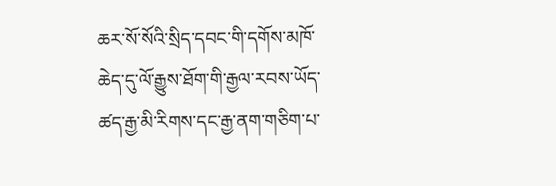ཆར་སོ་སོའི་སྲིད་དབང་གི་དགོས་མཁོ་ཆེད་དུ་ལོ་རྒྱུས་ཐོག་གི་རྒྱལ་རབས་ཡོད་ཚད་རྒྱ་མི་རིགས་དང་རྒྱ་ནག་གཅིག་པ་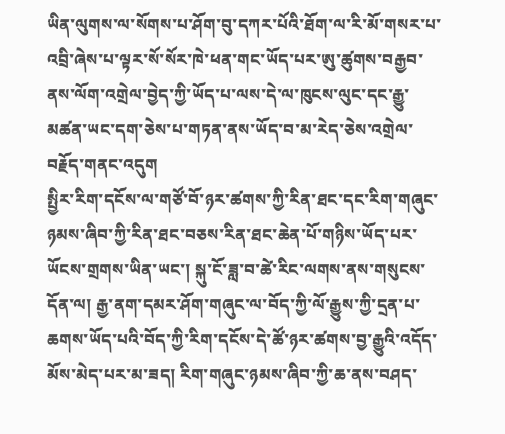ཡིན་ལུགས་ལ་སོགས་པ་ཤོག་བུ་དཀར་པོའི་ཐོག་ལ་རི་མོ་གསར་པ་འབྲི་ཞེས་པ་ལྟར་སོ་སོར་ཁེ་ཕན་གང་ཡོད་པར་ཨུ་ཚུགས་བརྒྱབ་ནས་ལོག་འགྲེལ་བྱེད་ཀྱི་ཡོད་པ་ལས་དེ་ལ་ཁུངས་ལུང་དང་རྒྱུ་མཚན་ཡང་དག་ཅེས་པ་གཏན་ནས་ཡོད་བ་མ་རེད་ཅེས་འགྲེལ་བརྗོད་གནང་འདུག
སྤྱིར་རིག་དངོས་ལ་གཙོ་བོ་ཉར་ཚགས་ཀྱི་རིན་ཐང་དང་རིག་གཞུང་ཉམས་ཞིབ་ཀྱི་རིན་ཐང་བཅས་རིན་ཐང་ཆེན་པོ་གཉིས་ཡོད་པར་ཡོངས་གྲགས་ཡིན་ཡང་། སྐུ་ངོ་ཟླ་བ་ཚེ་རིང་ལགས་ནས་གསུངས་དོན་ལ། རྒྱ་ནག་དམར་ཤོག་གཞུང་ལ་བོད་ཀྱི་ལོ་རྒྱུས་ཀྱི་དྲན་པ་ཆགས་ཡོད་པའི་བོད་ཀྱི་རིག་དངོས་དེ་ཚོ་ཉར་ཚགས་བྱ་རྒྱུའི་འདོད་མོས་མེད་པར་མ་ཟད། རིག་གཞུང་ཉམས་ཞིབ་ཀྱི་ཆ་ནས་བཤད་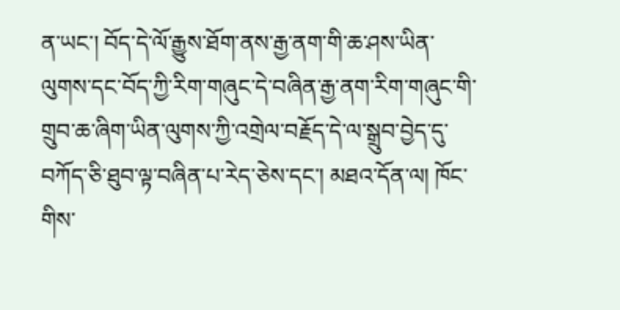ན་ཡང་། བོད་དེ་ལོ་རྒྱུས་ཐོག་ནས་རྒྱ་ནག་གི་ཆ་ཤས་ཡིན་ལུགས་དང་བོད་ཀྱི་རིག་གཞུང་དེ་བཞིན་རྒྱ་ནག་རིག་གཞུང་གི་གྲུབ་ཆ་ཞིག་ཡིན་ལུགས་ཀྱི་འགྲེལ་བརྗོད་དེ་ལ་སྒྲུབ་བྱེད་དུ་བཀོད་ཅི་ཐུབ་ལྟ་བཞིན་པ་རེད་ཅེས་དང་། མཐའ་དོན་ལ། ཁོང་གིས་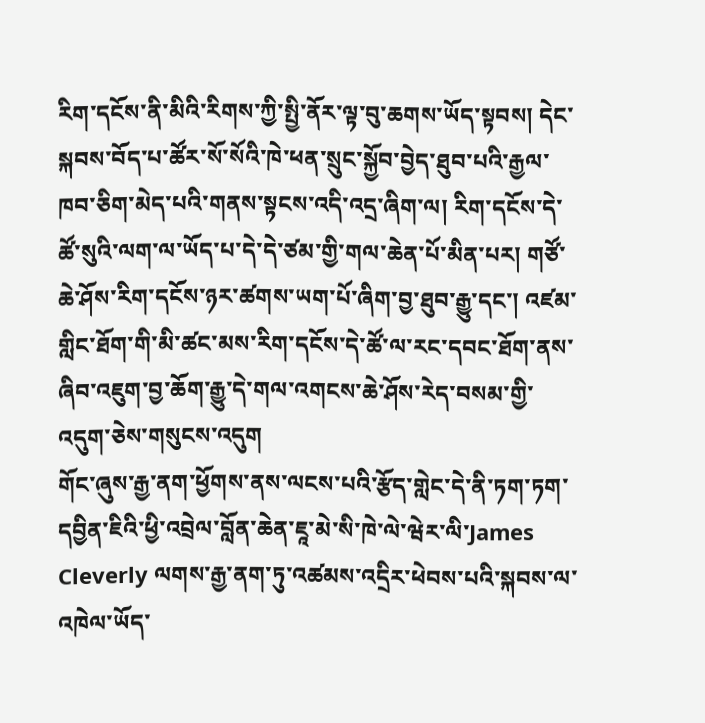རིག་དངོས་ནི་མིའི་རིགས་ཀྱི་སྤྱི་ནོར་ལྟ་བུ་ཆགས་ཡོད་སྟབས། དེང་སྐབས་བོད་པ་ཚོར་སོ་སོའི་ཁེ་ཕན་སྲུང་སྐྱོབ་བྱེད་ཐུབ་པའི་རྒྱལ་ཁབ་ཅིག་མེད་པའི་གནས་སྟངས་འདི་འདྲ་ཞིག་ལ། རིག་དངོས་དེ་ཚོ་སུའི་ལག་ལ་ཡོད་པ་དེ་དེ་ཙམ་གྱི་གལ་ཆེན་པོ་མིན་པར། གཙོ་ཆེ་ཤོས་རིག་དངོས་ཉར་ཚགས་ཡག་པོ་ཞིག་བྱ་ཐུབ་རྒྱུ་དང་། འཛམ་གླིང་ཐོག་གི་མི་ཚང་མས་རིག་དངོས་དེ་ཚོ་ལ་རང་དབང་ཐོག་ནས་ཞིབ་འཇུག་བྱ་ཆོག་རྒྱུ་དེ་གལ་འགངས་ཆེ་ཤོས་རེད་བསམ་གྱི་འདུག་ཅེས་གསུངས་འདུག
གོང་ཞུས་རྒྱ་ནག་ཕྱོགས་ནས་ལངས་པའི་རྩོད་གླེང་དེ་ནི་ཏག་ཏག་དབྱིན་ཇིའི་ཕྱི་འབྲེལ་བློན་ཆེན་ཇཱ་མེ་སི་ཁེ་ལེ་ཝེར་ལི་James Cleverly ལགས་རྒྱ་ནག་ཏུ་འཚམས་འདྲིར་ཕེབས་པའི་སྐབས་ལ་འཁེལ་ཡོད་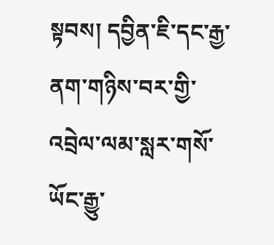སྟབས། དབྱིན་ཇི་དང་རྒྱ་ནག་གཉིས་བར་གྱི་འབྲེལ་ལམ་སླར་གསོ་ཡོང་རྒྱུ་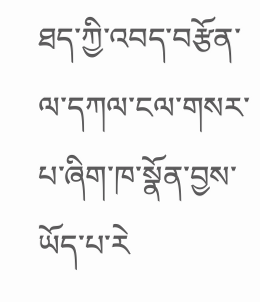ཐད་ཀྱི་འབད་བརྩོན་ལ་དཀལ་ངལ་གསར་པ་ཞིག་ཁ་སྣོན་བྱས་ཡོད་པ་རེ